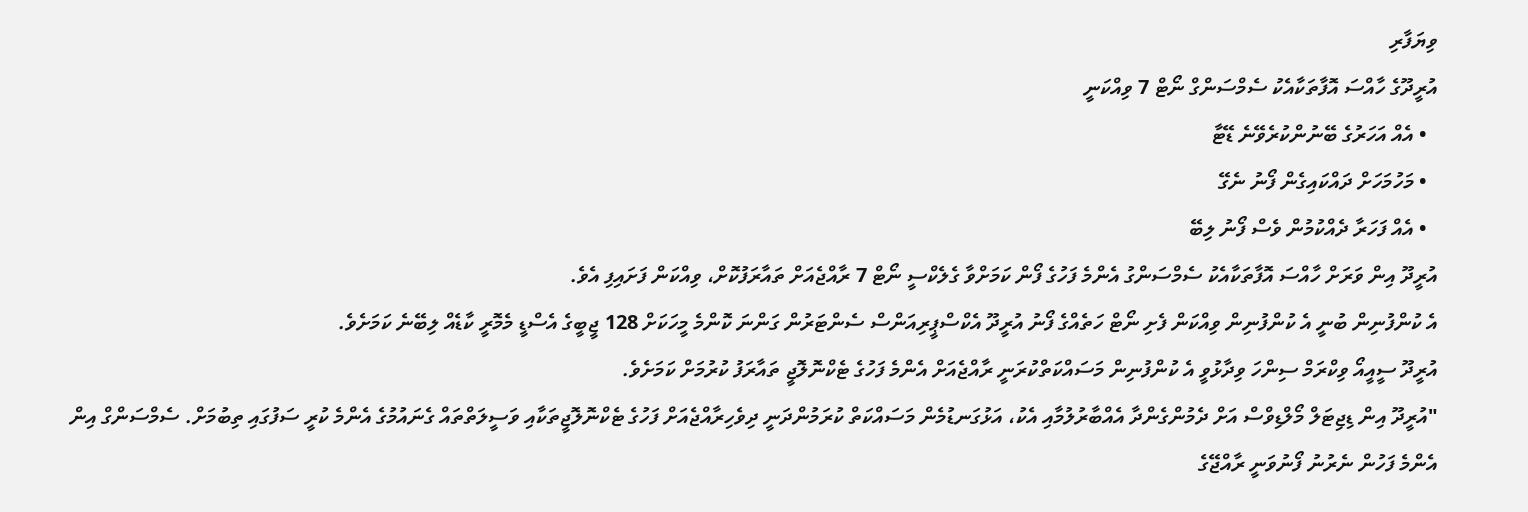ވިޔަފާރި
އުރީދޫގެ ހާއްސަ އޮފާތަކާއެކު ސެމްސަންގް ނޯޓް 7 ވިއްކަނީ
  • އެއް އަހަރުގެ ބޭނުންކުރެވޭނެ ޑޭޓާ
  • މަހުމަހަށް ދައްކައިގެން ފޯނު ނެގޭ
  • އެއް ފަހަރާ ދެއްކުމުން ވެސް ފޯނު ލިބޭ
އުރީދޫ އިން ވަރަށް ހާއްސަ އޮފާތަކާއެކު ސެމްސަންގު އެންމެ ފަހުގެ ފޯން ކަމަށްވާ ގެލެކްސީ ނޯޓް 7 ރާއްޖެއަށް ތައާރަފުކޮށް، ވިއްކަން ފަށައިފި އެވެ.
އެ ކުންފުނިން ބުނީ އެ ކުންފުނިން ވިއްކަން ފެށި ނޯޓް ހަތެއްގެ ފޯނު އުރީދޫ އެކްސްޕީރިއަންސް ސެންޓަރުން ގަންނަ ކޮންމެ މީހަކަށް 128 ޖީބީގެ އެސްޑީ މެމޮރީ ކާޑެއް ލިބޭނެ ކަމަށެވެ.
އުރީދޫ ސީއީއޯ ވިކްރަމް ސިންހަ ވިދާޅުވީ އެ ކުންފުނިން މަސައްކަތްކުރަނީ ރާއްޖެއަށް އެންމެ ފަހުގެ ޓެކްނޮލޮޖީ ތައާރަފު ކުރުމަށް ކަމަށެވެ.
"އުރީދޫ އިން ޑިޖިޓަލް މޯލްޑިވްސް އަށް ދެމުންގެންދާ އެއްބާރުލުމާއި އެކު، އަޅުގަނޑުމެން މަސައްކަތް ކުރަމުންދަނީ ދިވެހިރާއްޖެއަށް ފަހުގެ ޓެކްނޮލޮޖީތަކާއި ވަސީލަތްތައް ގެނައުމުގެ އެންމެ ކުރީ ސަފުގައި ތިބުމަށް. ސެމްސަންގް އިން އެންމެ ފަހުން ނެރުނު ފޯނުވަނީ ރާއްޖޭގެ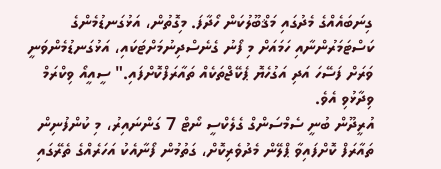ގިނަބައެއްގެ މެދުގައި މަޤްބޫލުކަން ހޯދާފަ. މިގޮތުން، އަޅުގަނޑުމެންގެ ކަސްޓަމަރުންނާއި ހަމައަށް މި ފޯނު ގެނެސްދިނުމަށްޓަކައި، އަޅުގަނޑުމެންވަނީ ވަރަށް ފަސޭހަ އަދި އަގުހެޔޮ ޕެކޭޖްތަކެއް ތައާރަފްކޮށްފައި." ސީއީއޯ ވިކްރަމް ވިދާޅުވި އެވެ.
އުރީދޫން ބުނީ ސެމްސަންގް ގެލެކްސީ ނޯޓް 7 ގަންނައިރު، މި ކުންފުނިން ތައާރަފް ކޮށްފައިވާ ޕްލޭން މެދުވެރިކޮށް، ގަތުމުން ފޯނާއެކު އަހަރެއްގެ ތެރޭގައި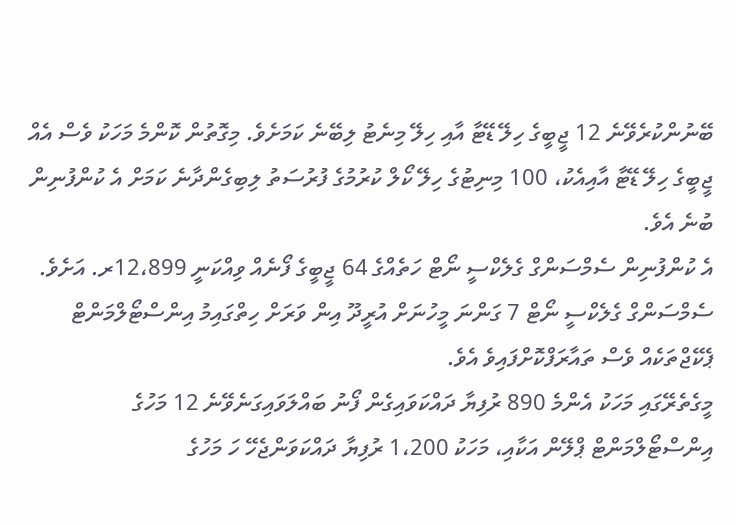ބޭނުންކުރެވޭނެ 12 ޖީބީގެ ހިލޭ ޑޭޓާ އާއި ހިލޭ މިނެޓު ލިބޭނެ ކަމަށެވެ. މިގޮތުން ކޮންމެ މަހަކު ވެސް އެއް ޖީބީގެ ހިލޭ ޑޭޓާ އާއިއެކު، 100 މިނިޓުގެ ހިލޭ ކޯލް ކުރުމުގެ ފުރުސަތު ލިބިގެންދާނެ ކަމަށް އެ ކުންފުނިން ބުނެ އެވެ.
އެ ކުންފުނިން ސެމްސަންގް ގެލެކްސީ ނޯޓް ހަތެއްގެ 64 ޖީބީގެ ފޯނެއް ވިއްކަނީ 12،899ރ. އަށެވެ.
ސެމްސަންގް ގެލެކްސީ ނޯޓް 7 ގަންނަ މީހުނަށް އުރީދޫ އިން ވަރަށް ހިތްގައިމު އިންސްޓޯލްމަންޓް ޕެކޭޖްތަކެއް ވެސް ތައާރަފްކޮށްފައިވެ އެވެ.
މީގެތެރޭގައި މަހަކު އެންމެ 890 ރުފިޔާ ދައްކަވައިގެން ފޯނު ބައްލަވައިގަނެވޭނެ 12 މަހުގެ އިންސްޓޯލްމަންޓް ޕްލޭން އަކާއި، މަހަކު 1،200 ރުފިޔާ ދައްކަވަންޖެހޭ ހަ މަހުގެ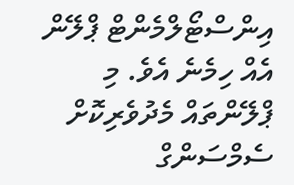އިންސްޓޯލްމެންޓް ޕްލޭން އެއް ހިމެނެ އެވެ. މި ޕްލޭންތައް މެދުވެރިކޮށް ސެމްސަންގް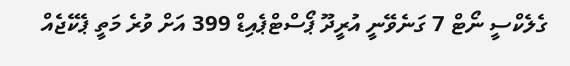ގެލެކްސީ ނޯޓް 7 ގަނެވޭނީ އުރީދޫ ޕޯސްޓްޕެއިޑް 399 އަށް ވުރެ މަތީ ޕެކޭޖެއް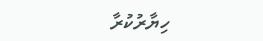ހިޔާރުކުރާ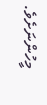މީހުންނަށެވެ.